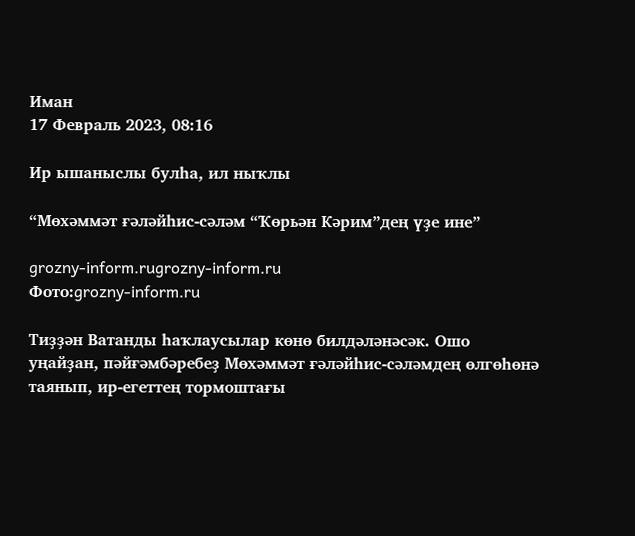Иман
17 Февраль 2023, 08:16

Ир ышаныслы булһа, ил ныҡлы

“Мөхәммәт ғәләйһис-сәләм “Ҡөрьән Кәрим”дең үҙе ине”

grozny-inform.rugrozny-inform.ru
Фото:grozny-inform.ru

Тиҙҙән Ватанды һаҡлаусылар көнө билдәләнәсәк. Ошо уңайҙан, пәйғәмбәребеҙ Мөхәммәт ғәләйһис-сәләмдең өлгөһөнә таянып, ир-егеттең тормоштағы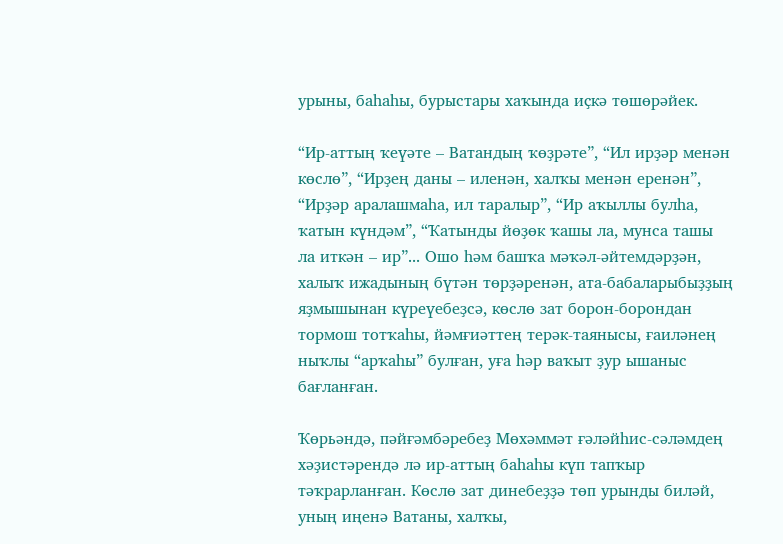урыны, баһаһы, бурыстары хаҡында иҫкә төшөрәйек.

“Ир-аттың ҡеүәте – Ватандың ҡөҙрәте”, “Ил ирҙәр менән көслө”, “Ирҙең даны – иленән, халҡы менән еренән”, “Ирҙәр аралашмаһа, ил таралыр”, “Ир аҡыллы булһа, ҡатын күндәм”, “Ҡатынды йөҙөк ҡашы ла, мунса ташы ла иткән – ир”... Ошо һәм башҡа мәҡәл-әйтемдәрҙән, халыҡ ижадының бүтән төрҙәренән, ата-бабаларыбыҙҙың яҙмышынан күреүебеҙсә, көслө зат борон-борондан тормош тотҡаһы, йәмғиәттең терәк-таянысы, ғаиләнең ныҡлы “арҡаһы” булған, уға һәр ваҡыт ҙур ышаныс бағланған.

Ҡөрьәндә, пәйғәмбәребеҙ Мөхәммәт ғәләйһис-сәләмдең хәҙистәрендә лә ир-аттың баһаһы күп тапҡыр тәҡрарланған. Көслө зат динебеҙҙә төп урынды биләй, уның иңенә Ватаны, халҡы,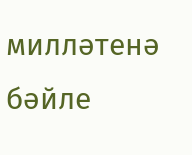милләтенә бәйле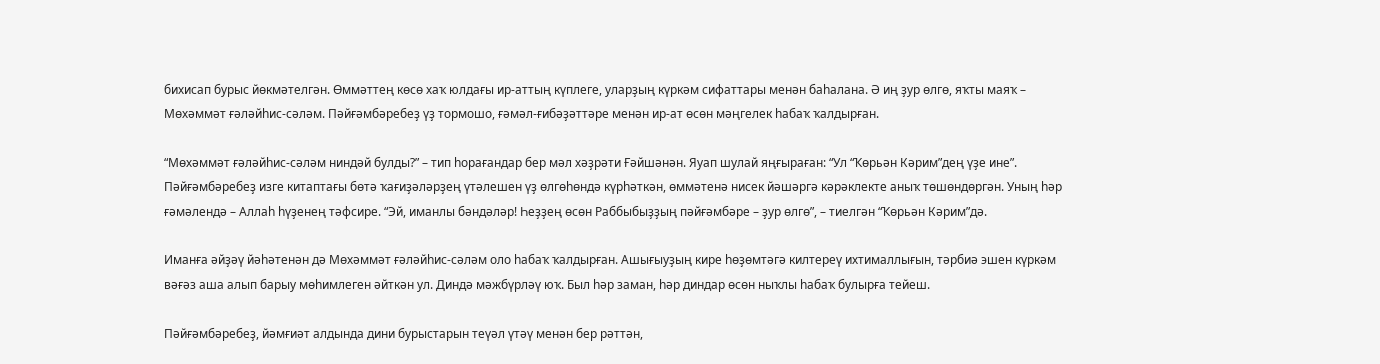бихисап бурыс йөкмәтелгән. Өммәттең көсө хаҡ юлдағы ир-аттың күплеге, уларҙың күркәм сифаттары менән баһалана. Ә иң ҙур өлгө, яҡты маяҡ – Мөхәммәт ғәләйһис-сәләм. Пәйғәмбәребеҙ үҙ тормошо, ғәмәл-ғибәҙәттәре менән ир-ат өсөн мәңгелек һабаҡ ҡалдырған.

“Мөхәммәт ғәләйһис-сәләм ниндәй булды?” – тип һорағандар бер мәл хәҙрәти Ғәйшәнән. Яуап шулай яңғыраған: “Ул “Ҡөрьән Кәрим”дең үҙе ине”. Пәйғәмбәребеҙ изге китаптағы бөтә ҡағиҙәләрҙең үтәлешен үҙ өлгөһөндә күрһәткән, өммәтенә нисек йәшәргә кәрәклекте аныҡ төшөндөргән. Уның һәр ғәмәлендә – Аллаһ һүҙенең тәфсире. “Эй, иманлы бәндәләр! Һеҙҙең өсөн Раббыбыҙҙың пәйғәмбәре – ҙур өлгө”, – тиелгән “Ҡөрьән Кәрим”дә.

Иманға әйҙәү йәһәтенән дә Мөхәммәт ғәләйһис-сәләм оло һабаҡ ҡалдырған. Ашығыуҙың кире һөҙөмтәгә килтереү ихтималлығын, тәрбиә эшен күркәм вәғәз аша алып барыу мөһимлеген әйткән ул. Диндә мәжбүрләү юҡ. Был һәр заман, һәр диндар өсөн ныҡлы һабаҡ булырға тейеш.

Пәйғәмбәребеҙ, йәмғиәт алдында дини бурыстарын теүәл үтәү менән бер рәттән,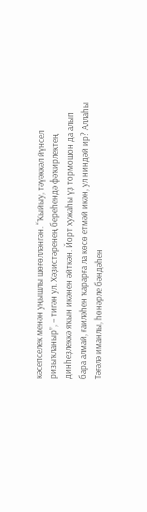кәсепселек менән уңышлы шөғөлләнгән. “Ҡыйыу, тәүәккәл йүнсел ризыҡланыр”, – тигән ул. Хәҙистәренең береһендә фәҡирлектең динһеҙлеккә яҡын икәнен әйткән. Йорт хужаһы үҙ тормошон да алып бара алмай, ғаиләһен ҡарарға ла көсө етмәй икән, ул ниндәй ир? Аллаһы Тәғәлә иманлы, һөнәрле бәндәһен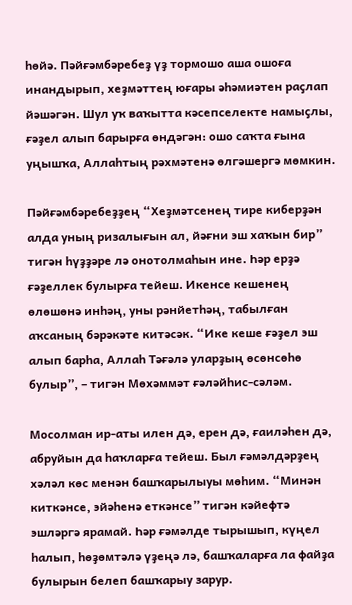һөйә. Пәйғәмбәребеҙ үҙ тормошо аша ошоға инандырып, хеҙмәттең юғары әһәмиәтен раҫлап йәшәгән. Шул уҡ ваҡытта кәсепселекте намыҫлы, ғәҙел алып барырға өндәгән: ошо саҡта ғына уңышҡа, Аллаһтың рәхмәтенә өлгәшергә мөмкин.

Пәйғәмбәребеҙҙең “Хеҙмәтсенең тире киберҙән алда уның ризалығын ал, йәғни эш хаҡын бир” тигән һүҙҙәре лә онотолмаһын ине. Һәр ерҙә ғәҙеллек булырға тейеш. Икенсе кешенең өлөшөнә инһәң, уны рәнйетһәң, табылған аҡсаның бәрәкәте китәсәк. “Ике кеше ғәҙел эш алып барһа, Аллаһ Тәғәлә уларҙың өсөнсөһө булыр”, – тигән Мөхәммәт ғәләйһис-сәләм.

Мосолман ир-аты илен дә, ерен дә, ғаиләһен дә, абруйын да һаҡларға тейеш. Был ғәмәлдәрҙең хәләл көс менән башҡарылыуы мөһим. “Минән киткәнсе, эйәһенә еткәнсе” тигән кәйефтә эшләргә ярамай. Һәр ғәмәлде тырышып, күңел һалып, һөҙөмтәлә үҙеңә лә, башҡаларға ла файҙа булырын белеп башҡарыу зарур.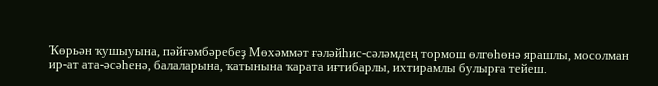Ҡөрьән ҡушыуына, пәйғәмбәребеҙ Мөхәммәт ғәләйһис-сәләмдең тормош өлгөһөнә ярашлы, мосолман ир-ат ата-әсәһенә, балаларына, ҡатынына ҡарата иғтибарлы, ихтирамлы булырға тейеш.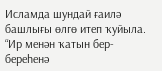Исламда шундай ғаилә башлығы өлгө итеп ҡуйыла. “Ир менән ҡатын бер-береһенә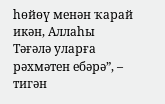һөйөү менән ҡарай икән, Аллаһы Тәғәлә уларға рәхмәтен ебәрә”, – тигән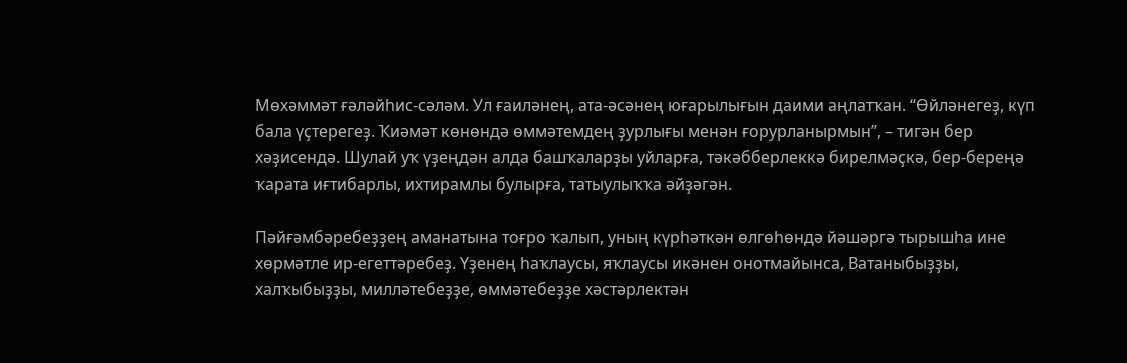Мөхәммәт ғәләйһис-сәләм. Ул ғаиләнең, ата-әсәнең юғарылығын даими аңлатҡан. “Өйләнегеҙ, күп бала үҫтерегеҙ. Ҡиәмәт көнөндә өммәтемдең ҙурлығы менән ғорурланырмын”, – тигән бер хәҙисендә. Шулай уҡ үҙеңдән алда башҡаларҙы уйларға, тәкәбберлеккә бирелмәҫкә, бер-береңә ҡарата иғтибарлы, ихтирамлы булырға, татыулыҡҡа әйҙәгән.

Пәйғәмбәребеҙҙең аманатына тоғро ҡалып, уның күрһәткән өлгөһөндә йәшәргә тырышһа ине хөрмәтле ир-егеттәребеҙ. Үҙенең һаҡлаусы, яҡлаусы икәнен онотмайынса, Ватаныбыҙҙы, халҡыбыҙҙы, милләтебеҙҙе, өммәтебеҙҙе хәстәрлектән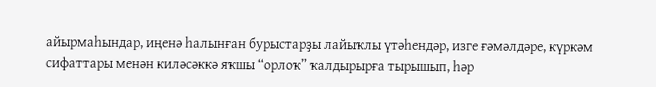айырмаһындар, иңенә һалынған бурыстарҙы лайыҡлы үтәһендәр, изге ғәмәлдәре, күркәм сифаттары менән киләсәккә яҡшы “орлоҡ” ҡалдырырға тырышып, һәр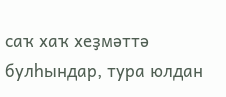саҡ хаҡ хеҙмәттә булһындар, тура юлдан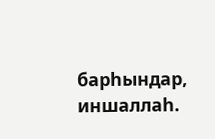барһындар, иншаллаһ.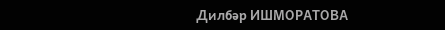Дилбәр ИШМОРАТОВА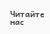Читайте нас